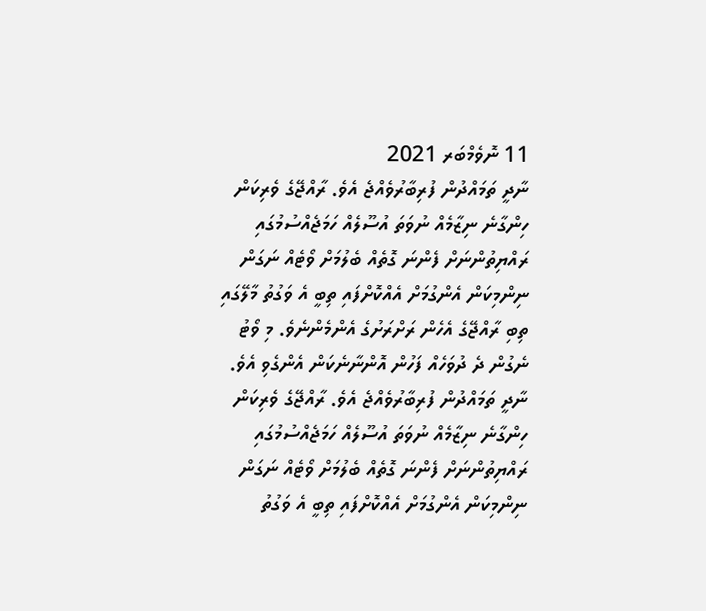11 ނޮވެމްބަރ 2021
ނާދީ ތަމައްދުން ފުރިބާރުވެއްޖެ އެވެ. ރާއްޖޭގެ ވެރިކަން ހިންގާނެ ނިޒާމެއް ނުވަތަ އުސޫލެއް ހަމަޖެއްސުމުގައި ރައްޔިތުންނަށް ފެންނަ ގޮތެއް ބެލުމަށް ވޯޓެއް ނަގަން ނިންމިކަން އެންގުމަށް އެއްކޮށްފައި ތިބީ އެ ވަގުތު މާލޭގައި ތިބި ރާއްޖޭގެ އެހެން ރަށްރަށުގެ އެންމެންނެވެ. މި ވޯޓު ނެގުން ދެ ދުވަހެއް ފަހުން އޮންނާނެކަން އެންގެވި އެވެ.
ނާދީ ތަމައްދުން ފުރިބާރުވެއްޖެ އެވެ. ރާއްޖޭގެ ވެރިކަން ހިންގާނެ ނިޒާމެއް ނުވަތަ އުސޫލެއް ހަމަޖެއްސުމުގައި ރައްޔިތުންނަށް ފެންނަ ގޮތެއް ބެލުމަށް ވޯޓެއް ނަގަން ނިންމިކަން އެންގުމަށް އެއްކޮށްފައި ތިބީ އެ ވަގުތު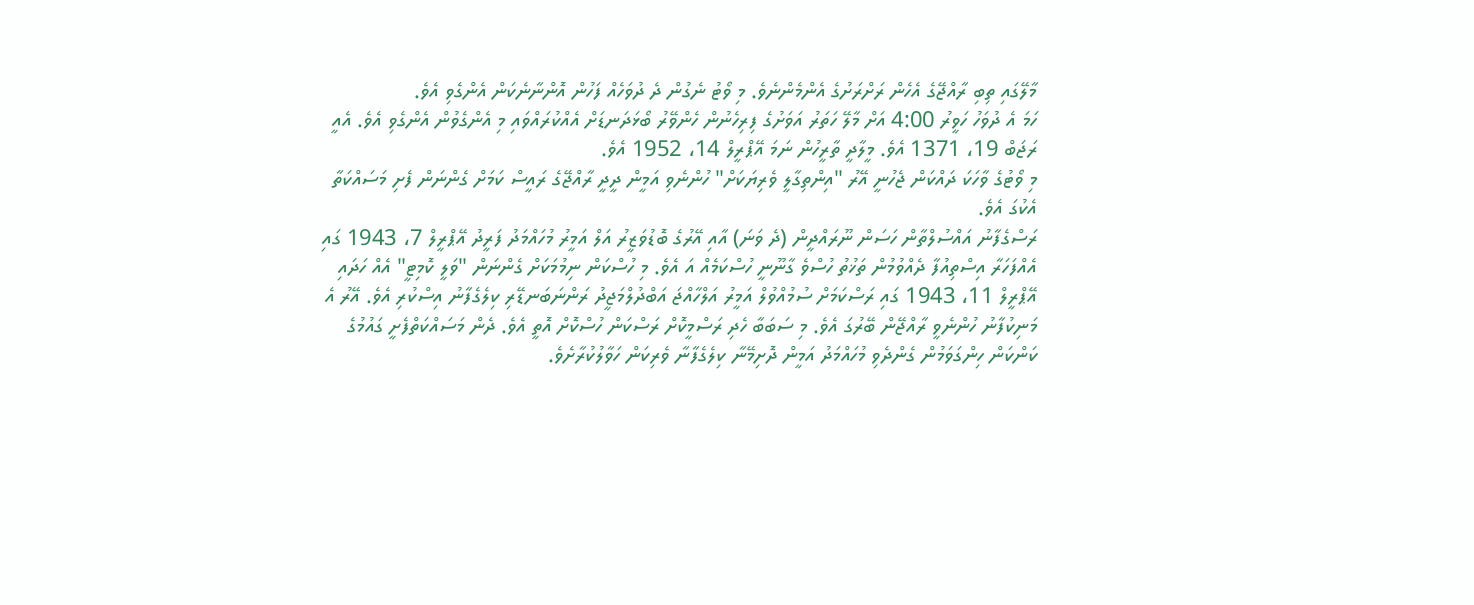މާލޭގައި ތިބި ރާއްޖޭގެ އެހެން ރަށްރަށުގެ އެންމެންނެވެ. މި ވޯޓު ނެގުން ދެ ދުވަހެއް ފަހުން އޮންނާނެކަން އެންގެވި އެވެ.
ހަމަ އެ ދުވަހު ހަވީރު 4:00 އަށް މާލޭ ހަތަރު އަވަށުގެ ފިރިހެނުން ހެންވޭރު ބޯޅަދަނޑަށް އެއްކުރައްވައި މި އެންގެވުން އެންގެވި އެވެ. އެއީ ރަޖަބް 19، 1371 އެވެ. މީލާދީ ތާރީހުން ނަމަ އޭޕްރީލް 14، 1952 އެވެ.
މި ވޯޓުގެ ވާހަކަ ދައްކަން ޖެހުނީ އޭރު "އިންތިގާލީ ވެރިޔަކަށް" ހުންނެވި އަމީން ދީދީ ރާއްޖޭގެ ރައީސް ކަމަށް ގެންނަން ފެށި މަސައްކަތާ އެކުގަ އެވެ.
ރަސްގެފާނު އައްސުލްތާން ހަސަން ނޫރައްދީން (ދެ ވަނަ) އާއި އޭރުގެ ބޮޑުވަޒީރު އަލް އަމީރު މުހައްމަދު ފަރީދު އޭޕްރީލް 7، 1943 ގައި އެއްފަހަރާ އިސްތިއުފާ ދެއްވުމުން ތަޚުތު ހުސްވެ ގާނޫނީ ހުސްކަމެއް އަ އެވެ. މި ހުސްކަން ނިމުމަކަށް ގެންނަން "ވަލީ ކޮމިޓީ" އެއް ހަދައި އޭޕްރީލް 11، 1943 ގައި ރަސްކަމަށް ސުމުއްވުލް އަމީރު އަލްހާއްޖަ އަބްދުލްމަޖީދު ރަންނަބަނޑޭރި ކިލެގެފާނު އިސްކުރި އެވެ. އޭރު އެ މަނިކުފާނު ހުންނެވީ ރާއްޖޭން ބޭރުގަ އެވެ. މި ސަބަބާ ހެދި ރަސްމީކޮށް ރަސްކަން ހުސްކޮށް އޮތީ އެވެ. ދެން މަސައްކަތްފެށީ ގައުމުގެ ކަންކަން ހިންގަވަމުން ގެންދެވި މުހައްމަދު އަމީން ދޮށިމޭނާ ކިލެގެފާނާ ވެރިކަން ހަވާލުކުރާށެވެ.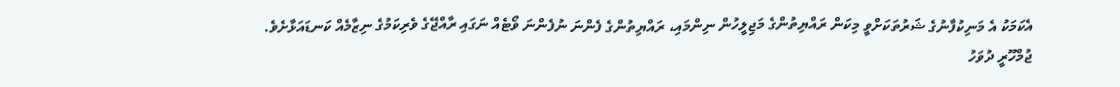އެކަމަކު އެ މަނިކުފާނުގެ ޝަރުތަކަށްވީ މިކަން ރައްޔިތުންގެ މަޖިލީހުން ނިންމައި، ރައްޔިތުންގެ ފެންނަ ނުފެންނަ ވޯޓެއް ނަގައި ރާއްޖޭގެ ވެރިކަމުގެ ނިޒާމެއް ކަނޑައަޅާށެވެ.
ޖުމްހޫރީ ދުވަހު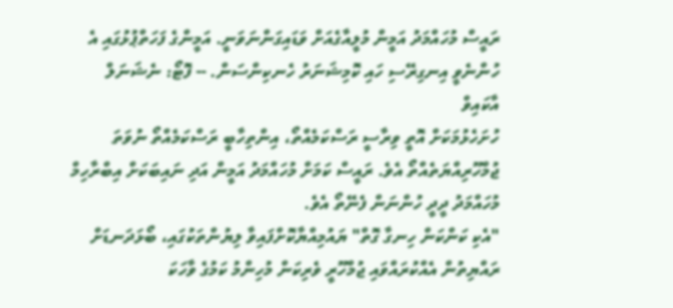ރައީސް މުހައްމަދު އަމީން މުލީއާގެއަށް ވަޑައިގަންނަވަނީ. އަމީންގެ ފަހަތްޕުޅުގައި އެ ހުންނެވީ އިނގިރޭސި ހައި ކޮމިޝަނަރު ހެނކިންސަން. -- ފޮޓޯ: ނެޝަނަލް އާކައިވް
ހުށަހެޅުމަކަށް އޮތީ ވިރާސީ ރަސްކަމެއްތޯ، އިންތިހާބީ ރަސްކަމެއްތޯ ނުވަތަ ޖުމްހޫރިއްޔަތެއްތޯ އެވެ. ރައީސް ކަމަށް މުހައްމަދު އަމީން އަދި ނައިބަކަށް އިބްރާހިމް މުހައްމަދު ދީދީ ހުންނަން ފެނޭތޯ އެވެ.
"އެކި ކަންކަން ހިނގާ ގޮތް" ޔައުމިއްޔާކޮށްފައިވާ ލިޔުންތަކުގައި، ބޯޅަދަނޑަށް ރައްޔިތުން އެއްކުރައްވައި ޖުމްހޫރީ ވެރިކަން މުހިންމު ކަމުގެ ވާހަކަ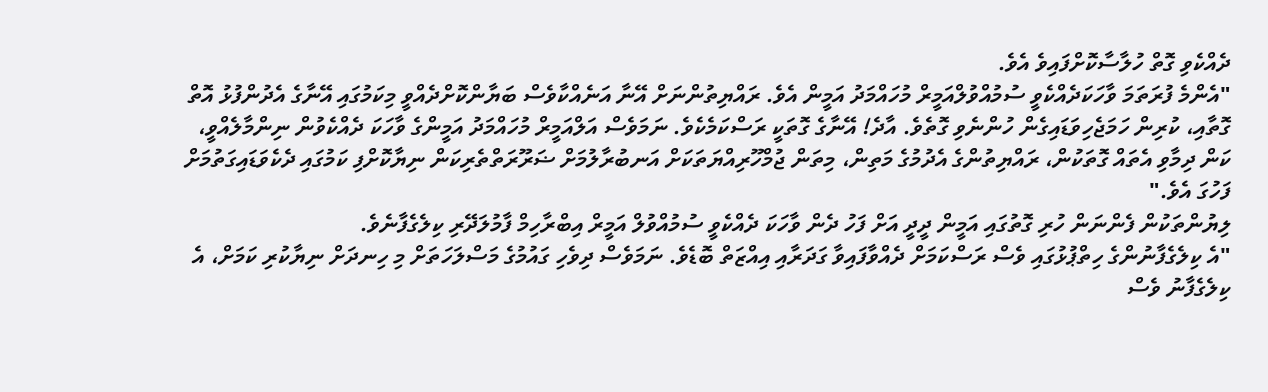ދެއްކެވި ގޮތް ހުލާސާކޮށްފައިވެ އެވެ.
"އެންމެ ފުރަތަމަ ވާހަކަދެއްކެވީ ސުމުއްވުލްއަމީރް މުހައްމަދު އަމީން އެވެ. ރައްޔިތުންނަށް އޭނާ އަނެއްކާވެސް ބަޔާންކޮށްދެއްވީ މިކަމުގައި އޭނާގެ އެދުންފުޅު އޮތް ގޮތާއި، ކުރިން ހަމަޖެހިވަޑައިގެން ހުންނެވި ގޮތެވެ. އާދެ! އޭނާގެ ގޮތަކީ ރަސްކަމެކެވެ. ނަމަވެސް އަލްއަމީރް މުހައްމަދު އަމީންގެ ވާހަކަ ދެއްކެވުން ނިންމާލެއްވީ، ކަން ދިމާވި އެތައް ގޮތަކުން، ރައްޔިތުންގެ އެދުމުގެ މަތިން، މިތަން ޖުމްހޫރިއްޔަތަކަށް އަނބުރާލުމަށް ޟަރޫރަތްތެރިކަން ނިޔާކޮށްފި ކަމުގައި ދެކެވަޑައިގަތުމަށް ފަހުގަ އެވެ."
ލިޔުންތަކުން ފެންނަން ހުރި ގޮތުގައި އަމީން ދީދީ އަށް ފަހު ދެން ވާހަކަ ދެއްކެވީ ސުމުއްވުލް އަމީރް އިބްރާހިމް ފާމުލަދޭރި ކިލެގެފާނެވެ.
"އެ ކިލެގެފާނުންގެ ހިތްޕުޅުގައި ވެސް ރަސްކަމަށް ދެއްވާފައިވާ ގަދަރާއި އިއްޒަތް ބޮޑެވެ. ނަމަވެސް ދިވެހި ގައުމުގެ މަސްލަހަތަށް މި ހިނދަށް ނިޔާކުރި ކަމަށް، އެ ކިލެގެފާނު ވެސް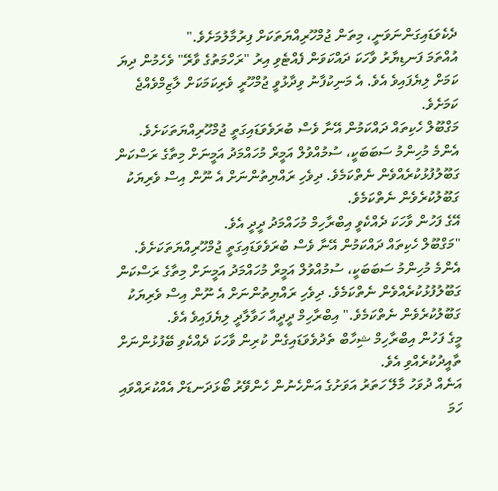ދެކެވަޑައިގަންނަވަނީ، މިތަން ޖުމްހޫރިއްޔަތަކަށް ފިރުމާލުމަށެވެ."
އުއްތަމަ ފަނޑިޔާރު ވާހަކަ ދައްކަވަން ފެއްޓެވި އިރު "ރަހްމަތުގެ ވާރޭ" ވެހެމުން ދިޔަ ކަމަށް ލިޔެފައިވެ އެވެ. އެ މަނިކުފާނު ވިދާޅުވީ ޖުމްހޫރީ ވެރިކަމަކަށް ލާޒިމްވެއްޖެ ކަމަށެވެ.
މަގްބޫލް ހެކިތައް ދައްކަމުން އޭނާ ވެސް ބުރަވެވަޑައިގަތީ ޖުމްހޫރިއްޔަތަކަށެވެ. އެންމެ މުހިންމު ސަބަބަކީ، ސުމުއްވުލް އަމީރް މުހައްމަދު އަމީނަށް މިތާގެ ރަސްކަން ގަބޫލުފުޅުކުރެއްވެން ނެތްކަމެވެ. ދިވެހި ރައްޔިތުންނަށް އެ ނޫން އިސް ވެރިޔަކު ގަބޫލުކުރެވެން ނެތްކަމެވެ.
އޭގެ ފަހުން ވާހަކަ ދެއްކެވީ އިބްރާހިމް މުހައްމަދު ދީދީ އެވެ.
"މަގްބޫލް ހެކިތައް ދައްކަމުން އޭނާ ވެސް ބުރަވެވަޑައިގަތީ ޖުމްހޫރިއްޔަތަކަށެވެ. އެންމެ މުހިންމު ސަބަބަކީ، ސުމުއްވުލް އަމީރް މުހައްމަދު އަމީނަށް މިތާގެ ރަސްކަން ގަބޫލުފުޅުކުރެއްވެން ނެތްކަމެވެ. ދިވެހި ރައްޔިތުންނަށް އެ ނޫން އިސް ވެރިޔަކު ގަބޫލުކުރެވެން ނެތްކަމެވެ." އިބްރާހިމް ދީދީއާ ހަވާލާދީ ލިޔެފައިވެ އެވެ.
މީގެ ފަހުން އިބްރާހިމް ޝިހާބް ތެދުވެވަޑައިގެން ކުރިން ވާހަކަ ދެއްކެވި ބޭފުޅުންނަށް ތާއީދުކުރެއްވި އެވެ.
އަނެއް ދުވަހު މާލޭ ހަތަރު އަވަށުގެ އަންހެނުން ހެންވޭރު ބޯޅަދަނޑަށް އެއްކުރައްވައި ހަމަ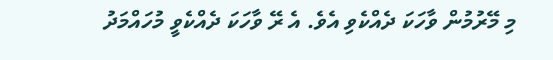މި މޭރުމުން ވާހަކަ ދެއްކެވި އެވެ. އެ ރޭ ވާހަކަ ދެއްކެވީ މުހައްމަދު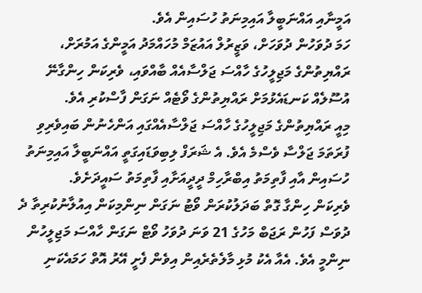އަމީނާއި އައްނަބީލާ އައިމިނަތު ހުސައިން އެވެ.
ހަމަ ދުވަހުން ދުވަހަށް، ވަޒީރުލް އައުޒަމް މުހައްމަދު އަމީންގެ އަމުރަށް، ރައްޔިތުންގެ މަޖިލީހުގެ ހާއްސަ ޖަލްސާއެއް ބާއްވައި، ވެރިކަން ހިންގާނޭ އުސޫލެއް ކަނޑައެޅުމަށް ރައްޔިތުންގެ ވޯޓެއް ނަގަން ފާސްކުރި އެވެ.
މިއީ ރައްޔިތުންގެ މަޖިލީހުގެ ހާއްސަ ޖަލްސާއެއްގައި އަންހެނުން ބައިވެރިވި ފުރަތަމަ ޖަލްސާ ވެސްމެ އެވެ. އެ ޝަރަފް ލިބިވަޑައިގަތީ އައްނަބީލާ އައިމިނަތު ހުސައިން އާއި ފާތިމަތު އިބްރާހިމް ދީދީއަށާއި ފާތިމަތު ސައީދަށެވެ.
ވެރިކަން ހިންގާ ގޮތް ބަދަލުކުރަން ވޯޓު ނަގަން ނިންމިކަން އިއުލާނުކުރިތާ ދެ ދުވަސް ފަހުން ރަޖަބް މަހުގެ 21 ވަނަ ދުވަހު ވޯޓް ނަގަން ހާއްސަ މަޖިލީހުން ނިންމީ އެވެ. އެއާ އެކު މުޅި މާލެތެރެއިން އިވެން ފެށީ އޭރު އޮތް ހަމައެކަނި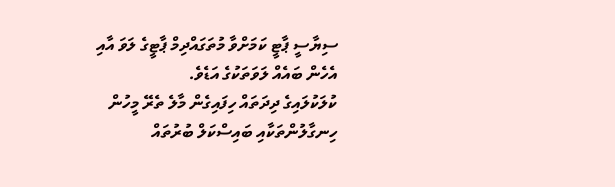ސިޔާސީ ޕާޓީ ކަމަށްވާ މުތަގައްދިމް ޕާޓީގެ ލަވަ އާއި އެހެން ބައެއް ލަވަތަކުގެ އަޑެވެ.
ކުލަކުލައިގެ ދިދަތައް ހިފައިގެން މާލެ ތެރޭ މީހުން ހިނގާލުންތަކާއި ބައިސްކަލް ބުރުތައް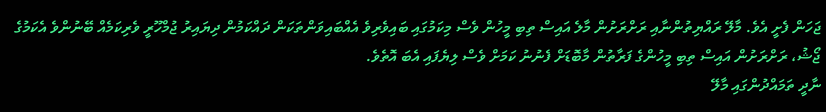ޖަހަން ފެށީ އެވެ. މާލޭ ރައްޔިތުންނާއި ރަށްރަށުން މާލެ އައިސް ތިބި މީހުން ވެސް މިކަމުގައި ބައިވެރިވެ އެއްބައިވަންތަކަން ދައްކަމުން ދިޔައިރު ޖުމްހޫރީ ވެރިކަމެއް ބޭނުންވެ އެކަމުގެ ޖޯޝު، ރަށްރަށުން އައިސް ތިބި މީހުންގެ ފަރާތުން މާބޮޑަށް ފެނުނު ކަމަށް ވެސް ލިޔެފައި އެބަ އޮތެވެ.
ނާދީ ތަމައްދުންގައި މާލޭ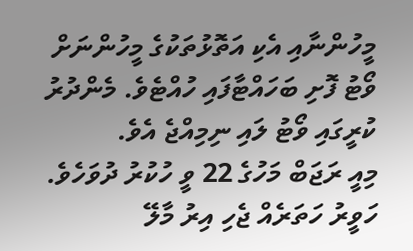މީހުންނާއި އެކި އަތޮޅުތަކުގެ މީހުންނަށް ވޯޓު ފޮށި ބަހައްޓާފައި ހުއްޓެވެ. މެންދުރު ކުރީގައި ވޯޓު ލައި ނިމިއްޖެ އެވެ.
މިއީ ރަޖަބް މަހުގެ 22 ވީ ހުކުރު ދުވަހެވެ. ހަވީރު ހަތަރެއް ޖެހި އިރު މާލޭ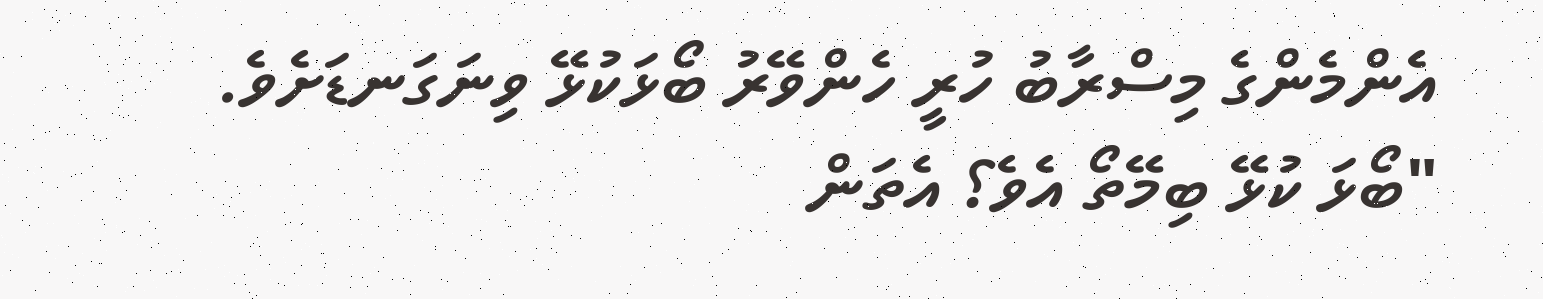އެންމެންގެ މިސްރާބު ހުރީ ހެންވޭރު ބޯޅަކުޅޭ ވިނަގަނޑަށެވެ.
"ބޯޅަ ކުޅޭ ބިމޭތޯ އެވެ؟ އެތަން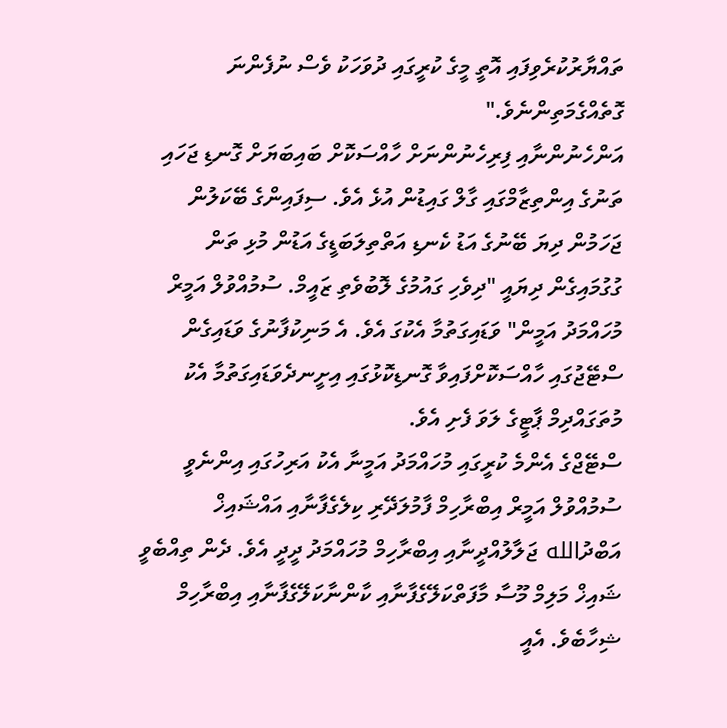ތައްޔާރުކުރެވިފައި އޮތީ މީގެ ކުރީގައި ދުވަހަކު ވެސް ނުފެންނަ ގޮތެއްގެމަތިންނެވެ."
އަންހެނުންނާއި ފިރިހެނުންނަށް ހާއްސަކޮށް ބައިބަޔަށް ގޮނޑި ޖަހައި ތަނުގެ އިންތިޒާމްގައި ގާލް ގައިޑުން އުޅެ އެވެ. ސިފައިންގެ ބޭކަލުން ޖަހަމުން ދިޔަ ބޭނުގެ އަޑު ކެނޑި އަތްތިލަބަޑީގެ އަޑުން މުޅި ތަން ގުގުމައިގެން ދިޔައީ "ދިވެހި ގައުމުގެ ލޮބުވެތި ޒައީމް. ސުމުއްވުލް އަމީރް މުހައްމަދު އަމީން" ވަޑައިގަތުމާ އެކުގަ އެވެ. އެ މަނިކުފާނުގެ ވަޑައިގެން ސްޓޭޖުގައި ހާއްސަކޮށްފައިވާ ގޮނޑިކޮޅުގައި އިށީނދެވަޑައިގަތުމާ އެކު މުތަގައްދިމް ޕާޓީގެ ލަވަ ފެށި އެވެ.
ސްޓޭޖްގެ އެންމެ ކުރީގައި މުހައްމަދު އަމީނާ އެކު އަރިހުގައި އިންނެވީ ސުމުއްވުލް އަމީރް އިބްރާހިމް ފާމުލަދޭރި ކިލެގެފާނާއި އައްޝައިޚް އަބްދުالله ޖަލާލުއްދީނާއި އިބްރާހިމް މުހައްމަދު ދީދީ އެވެ. ދެން ތިއްބެވީ ޝައިޚް މަލިމް މޫސާ މާފަތްކަލޭގެފާނާއި ކާންނާކަލޭގެފާނާއި އިބްރާހިމް ޝިހާބެވެ. އެއީ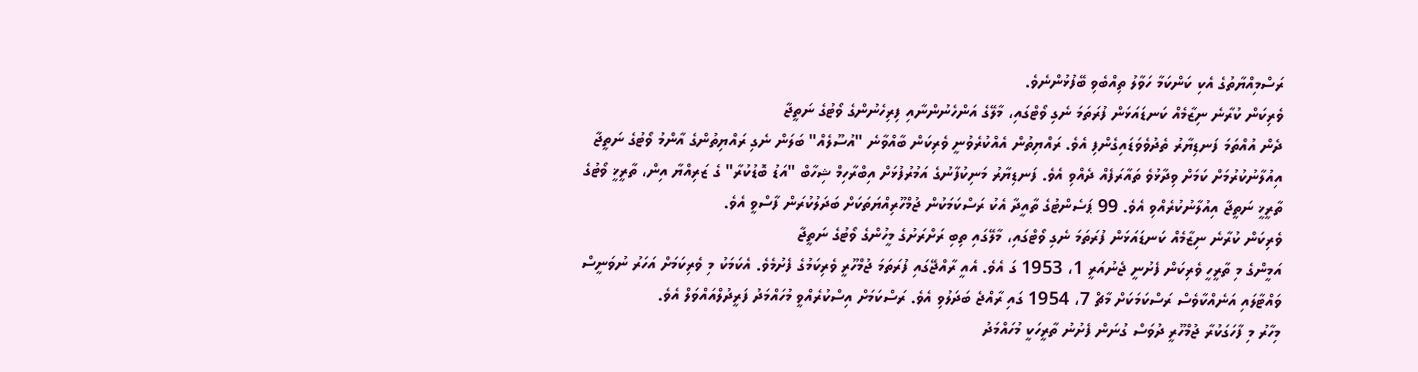ރަސްމިއްޔާތުގެ އެކި ކަންކަމާ ހަވާލު ތިއްބެވި ބޭފުޅުންނެވެ.
ވެރިކަން ކުރާނެ ނިޒާމެއް ކަނޑައަޅަން ފުރަތަމަ ނެގި ވޯޓްގައި، މާލޭގެ އަންހެނުންނާއި ފިރިހެނުންގެ ވޯޓުގެ ނަތީޖާ
ދެން އުއްތަމަ ފަނޑިޔާރު ތެދުވެވަޑައިގެންފި އެވެ. ރައްޔިތުން އެއްކުރެވުނީ ވެރިކަން ބާއްވާނެ "އުސޫލެއް" ބަލަން ނެގި ރައްޔިތުންގެ އާންމު ވޯޓުގެ ނަތީޖާ އިއުލާނުކުރުމަށް ކަމަށް ވިދާޅުވެ ތައާރަފެއް ދެއްވި އެވެ. ފަނޑިޔާރު މަނިކުފާނުގެ އަމުރުފުޅަށް އިބްރާހިމް ޝިހާބް "އަޑު ބޮޑުކުރާ" ގެ ޒަރިއްޔާ އިން، ތާރީޚީ ވޯޓުގެ ތާރީޚީ ނަތީޖާ އިއުލާނުކުރެއްވި އެވެ. 99 ޕަސެންޓުގެ ތާއީދާ އެކު ރަސްކަމަކުން ޖުމްހޫރިއްޔަތަކަށް ބަދަލުކުރަން ފާސްވީ އެވެ.
ވެރިކަން ކުރާނެ ނިޒާމެއް ކަނޑައަޅަން ފުރަތަމަ ނެގި ވޯޓްގައި، މާލޭގައި ތިބި ރަށްރަށުގެ މީހުންގެ ވޯޓުގެ ނަތީޖާ
އަމީންގެ މި ތާރީހީ ވެރިކަން ފެށުނީ ޖެނުއަރީ 1، 1953 ގަ އެވެ. އެއީ ރާއްޖޭގައި ފުރަތަމަ ޖުމްހޫރީ ވެރިކަމުގެ ފެށުމެވެ. އެކަމަކު މި ވެރިކަމަށް އަހަރު ނުވަނީސް ވައްޓާލައި އަނެއްކާވެސް ރަސްކަމަކަށް މާޗް 7، 1954 ގައި ރާއްޖެ ބަދަލުވި އެވެ. ރަސްކަމަށް އިސްކުރެއްވީ މުހައްމަދު ފަރީދުލްއައްވަލް އެވެ.
މިހާރު މި ފާހަގަކުރާ ޖުމްހޫރީ ދުވަސް ގުނަން ފެށުނު ތާރީހަކީ މުހައްމަދު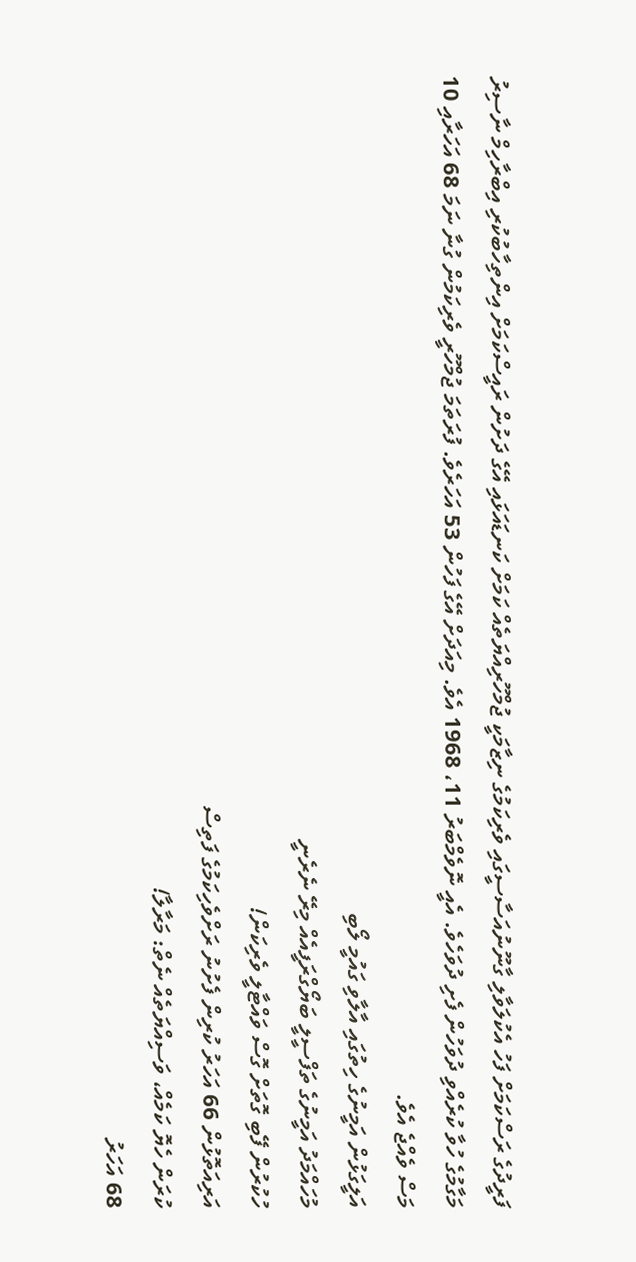ފަރީދުގެ ރަސްކަމަށް ފަހު އެކުލަވާލި ގާނޫނުއަސާސީގައި ވެރިކަމުގެ ނިޒާމަކީ ޖުމްހޫރިއްޔަތެއް ކަމަށް ކަނޑައަޅައި އޭގެ ދަށުން ރައީސްކަމަށް އިންތިހާބުކުރި އިބްރާހިމް ނާސިރު މަގާމުގެ ހުވާ ކުރެއްވި ދުވަހުން ފެށި ދުވަހެވެ. އެއީ ނޮވެމްބަރު 11، 1968 އެވެ. މިއަދަށް އޭގެ ފަހުން 53 އަހަރެވެ. ފުރަތަމަ ޖުމްހޫރީ ވެރިކަމުން ގުނާ ނަމަ 68 އަހަރާއި 10 މަސް ވެއްޖެ އެވެ.
އަލީގަޅުން އަމީނުގެ ހިތުގައި އާލާވި ގައުމީ ލޯބި
މުހައްމަދު އަމީނުގެ ތަފްސީލީ ބަޔޯގްރަފީއެއް މިރޭ ނެރެނީ
ހުކުރުން ފޭބި ގޮތަށް ގޮސް ވައްޓާލީ ވެރިކަން!
އަރިއަތޮޅުން 66 އަހަރު ކުރިން ފެށުނު ރަށްވެހިކަމުގެ ފަތިސް
ކުރަން ހެޔޮ ކަމެއް، ވަސިއްޔަތެއް ނެތް: މަރާލާ!
68 އަހަރު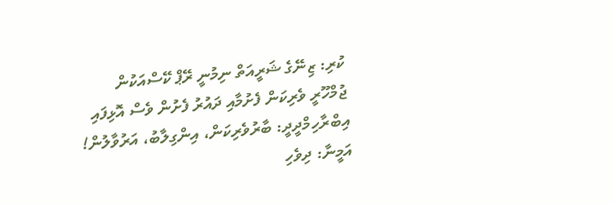ކުރި: ޒިނޭގެ ޝަރީއަތް ނިމުނީ ރޭޕް ކޭސްއަކުން
ޖުމްހޫރީ ވެރިކަން ފެށުމާއި ދައުރު ފެށުން ވެސް އޮޅިފައި
އިބްރާހިމްދީދީ: ބާރުވެރިކަން، އިންގިލާބު، އަރުވާލުން!
އަމީނާ: ދިވެހި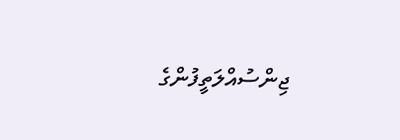ޖިންސުއްލަތީފުންގެ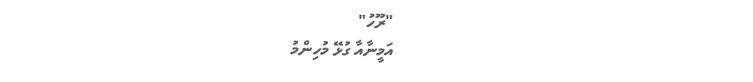"ރޫހު"
އަމީނާއާ ގުޅޭ މުހިންމު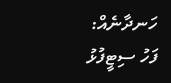ހަނދާނެއް: ފަހު ސިޓީފުޅު